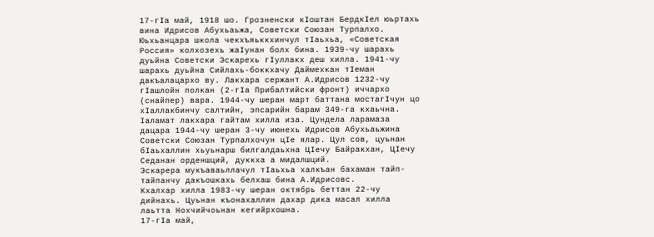17-гIа май, 1918 шо. Грозненски кIоштан БердкIел юьртахь вина Идрисов Абухьаьжа, Советски Союзан Турпалхо. Юьхьанцара школа чекхъяьккхинчул тIаьхьа, «Советская Россия» колхозехь жаIунан болх бина. 1939-чу шарахь дуьйна Советски Эскарехь гIуллакх деш хилла. 1941-чу шарахь дуьйна Сийлахь-боккхачу Даймехкан тIеман дакъалацархо ву. Лакхара сержант А.Идрисов 1232-чу гIашлойн полкан (2-гIа Прибалтийски фронт) иччархо (снайпер) вара. 1944-чу шеран март баттана мостагIчун цо хIаллакбинчу салтийн, эпсарийн барам 349-га кхаьчна. Iаламат лакхара гайтам хилла иза. Цундела ларамаза дацара 1944-чу шеран 3-чу июнехь Идрисов Абухьаьжина Советски Союзан Турпалхочун цIе ялар. Цул сов, цуьнан бIаьхаллин хьуьнарш билгалдаьхна ЦIечу Байракхан, ЦIечу Седанан орденшций, дуккха а мидалшций.
Эскарера мукъаваьллачул тIаьхьа халкъан бахаман тайп-тайпанчу дакъошкахь белхаш бина А.Идрисовс.
Кхалхар хилла 1983-чу шеран октябрь беттан 22-чу дийнахь. Цуьнан къонахаллин дахар дика масал хилла лаьтта Нохчийчоьнан кегийрхошна.
17-гIа май,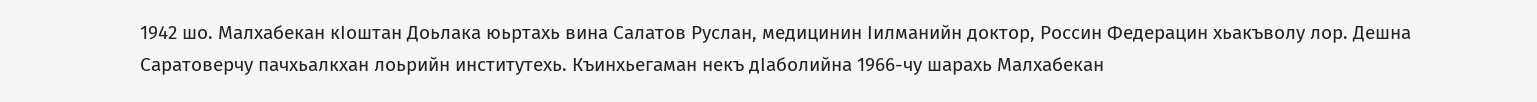1942 шо. Малхабекан кIоштан Доьлака юьртахь вина Салатов Руслан, медицинин Iилманийн доктор, Россин Федерацин хьакъволу лор. Дешна Саратоверчу пачхьалкхан лоьрийн институтехь. Къинхьегаман некъ дIаболийна 1966-чу шарахь Малхабекан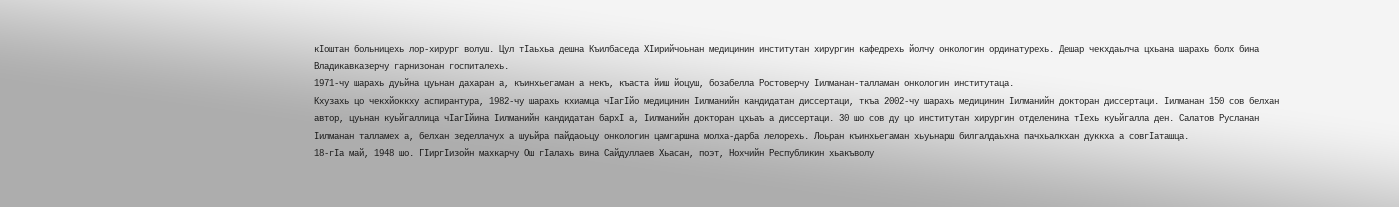кIоштан больницехь лор-хирург волуш. Цул тIаьхьа дешна Къилбаседа ХIирийчоьнан медицинин институтан хирургин кафедрехь йолчу онкологин ординатурехь. Дешар чекхдаьлча цхьана шарахь болх бина Владикавказерчу гарнизонан госпиталехь.
1971-чу шарахь дуьйна цуьнан дахаран а, къинхьегаман а некъ, къаста йиш йоцуш, бозабелла Ростоверчу Iилманан-талламан онкологин институтаца.
Кхузахь цо чекхйоккху аспирантура, 1982-чу шарахь кхиамца чIагIйо медицинин Iилманийн кандидатан диссертаци, ткъа 2002-чу шарахь медицинин Iилманийн докторан диссертаци. Iилманан 150 сов белхан автор, цуьнан куьйгаллица чIагIйина Iилманийн кандидатан бархI а, Iилманийн докторан цхьаъ а диссертаци. 30 шо сов ду цо институтан хирургин отделенина тIехь куьйгалла ден. Салатов Русланан Iилманан талламех а, белхан зеделлачух а шуьйра пайдаоьцу онкологин цамгаршна молха-дарба лелорехь. Лоьран къинхьегаман хьуьнарш билгалдаьхна пачхьалкхан дуккха а совгIаташца.
18-гIа май, 1948 шо. ГIиргIизойн махкарчу Ош гIалахь вина Сайдуллаев Хьасан, поэт, Нохчийн Республикин хьакъволу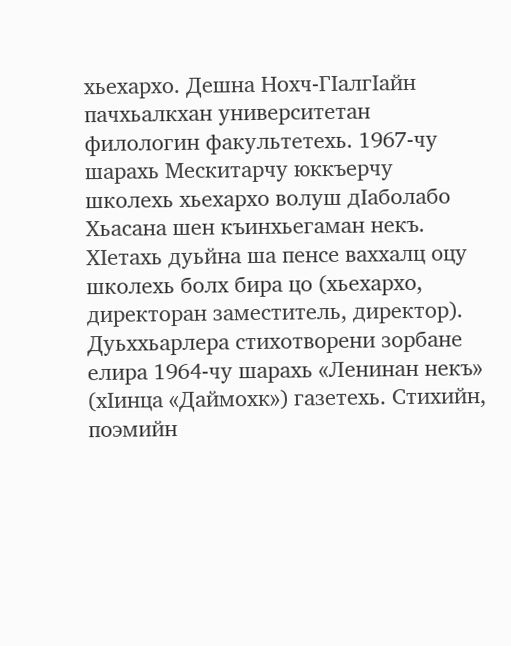хьехархо. Дешна Нохч-ГIалгIайн пачхьалкхан университетан филологин факультетехь. 1967-чу шарахь Мескитарчу юккъерчу школехь хьехархо волуш дIаболабо Хьасана шен къинхьегаман некъ. ХIетахь дуьйна ша пенсе ваххалц оцу школехь болх бира цо (хьехархо, директоран заместитель, директор).
Дуьххьарлера стихотворени зорбане елира 1964-чу шарахь «Ленинан некъ» (хIинца «Даймохк») газетехь. Стихийн, поэмийн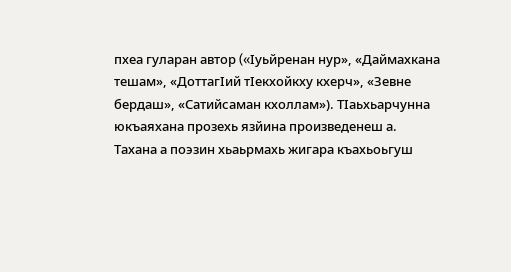пхеа гуларан автор («Iуьйренан нур», «Даймахкана тешам», «ДоттагIий тIекхойкху кхерч», «Зевне бердаш», «Сатийсаман кхоллам»). ТIаьхьарчунна юкъаяхана прозехь язйина произведенеш а.
Тахана а поэзин хьаьрмахь жигара къахьоьгуш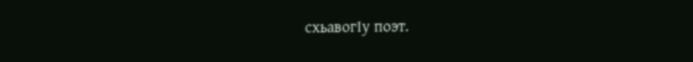схьавогIу поэт.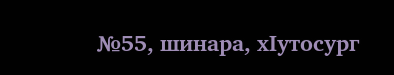№55, шинара, хIутосург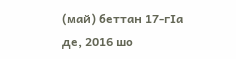(май) беттан 17-гIа де, 2016 шо